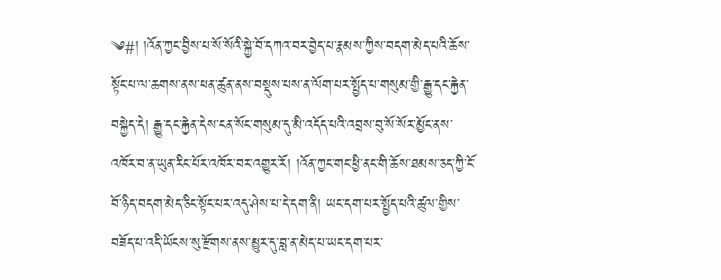༄#། །འོན་ཀྱང་བྱིས་པ་སོ་སོའི་སྐྱེ་བོ་དཀའ་བར་བྱེད་པ་རྣམས་ཀྱིས་བདག་མེད་པའི་ཆོས་སྟོང་པ་ལ་ཆགས་ནས་ཕན་ཚུན་ནས་བསྡུས་པས་ན་ལོག་པར་སྤྱོད་པ་གསུམ་གྱི་རྒྱུ་དང་རྐྱེན་བསྐྱེད་དེ། རྒྱུ་དང་རྐྱེན་དེས་ངན་སོང་གསུམ་དུ་མི་འདོད་པའི་འབྲས་བུ་སོ་སོར་མྱོང་ནས་འཁོར་བ་ན་ཡུན་རིང་པོར་འཁོར་བར་འགྱུར་རོ། །འོན་ཀྱང་གང་ཕྱི་ནང་གི་ཆོས་ཐམས་ཅད་ཀྱི་ངོ་བོ་ཉིད་བདག་མེད་ཅིང་སྟོང་པར་འདུ་ཤེས་པ་དེ་དག་ནི། ཡང་དག་པར་སྤྱོད་པའི་ཚུལ་གྱིས་བཟོད་པ་འདི་ཡོངས་སུ་རྫོགས་ནས་མྱུར་དུ་བླ་ན་མེད་པ་ཡང་དག་པར་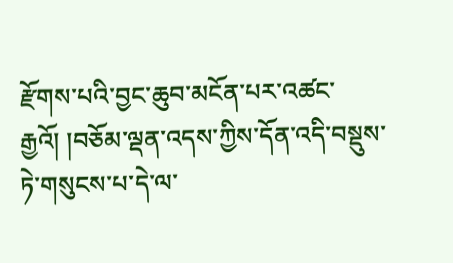རྫོགས་པའི་བྱང་ཆུབ་མངོན་པར་འཚང་རྒྱའོ། །བཅོམ་ལྡན་འདས་ཀྱིས་དོན་འདི་བསྡུས་ཏེ་གསུངས་པ་དེ་ལ་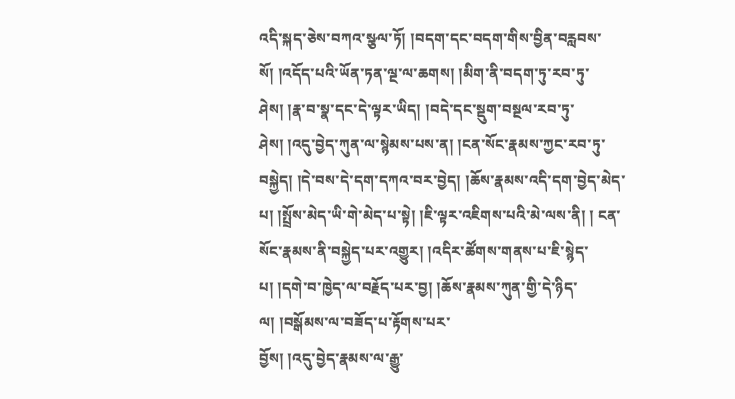འདི་སྐད་ཅེས་བཀའ་སྩལ་ཏོ། །བདག་དང་བདག་གིས་བྱིན་བརླབས་སོ། །འདོད་པའི་ཡོན་ཏན་ལྔ་ལ་ཆགས། །མིག་ནི་བདག་ཏུ་རབ་ཏུ་ཤེས། །རྣ་བ་སྣ་དང་དེ་ལྟར་ཡིད། །བདེ་དང་སྡུག་བསྔལ་རབ་ཏུ་ཤེས། །འདུ་བྱེད་ཀུན་ལ་སྙེམས་པས་ན། །ངན་སོང་རྣམས་ཀྱང་རབ་ཏུ་བསྐྱེད། །དེ་བས་དེ་དག་དཀའ་བར་བྱེད། །ཆོས་རྣམས་འདི་དག་བྱེད་མེད་པ། །སྤྲོས་མེད་ཡི་གེ་མེད་པ་སྟེ། །ཇི་ལྟར་འཇིགས་པའི་མེ་ལས་ནི། ། ངན་སོང་རྣམས་ནི་བསྐྱེད་པར་འགྱུར། །འདིར་ཚོགས་གནས་པ་ཇི་སྙེད་པ། །དགེ་བ་ཁྱེད་ལ་བརྗོད་པར་བྱ། །ཆོས་རྣམས་ཀུན་གྱི་དེ་ཉིད་ལ། །བསྒོམས་ལ་བཟོད་པ་རྟོགས་པར་
བྱོས། །འདུ་བྱེད་རྣམས་ལ་རྒྱུ་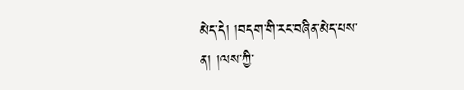མེད་དེ། །བདག་གི་རང་བཞིན་མེད་པས་ན། །ལས་ཀྱི་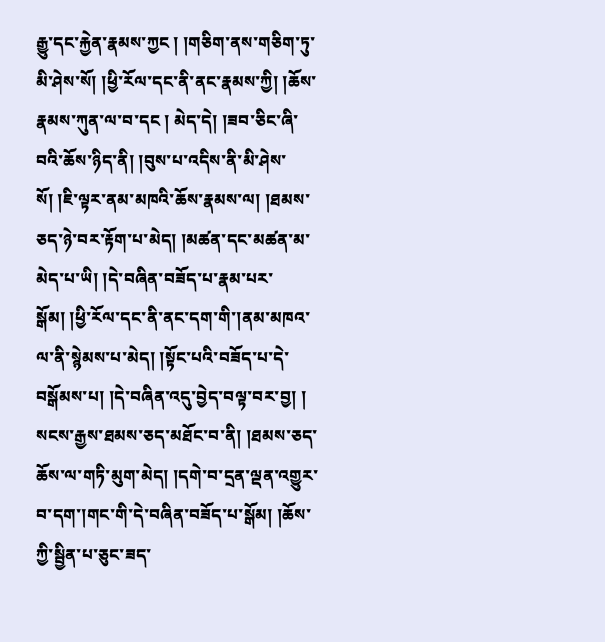རྒྱུ་དང་རྐྱེན་རྣམས་ཀྱང ། །གཅིག་ནས་གཅིག་ཏུ་མི་ཤེས་སོ། །ཕྱི་རོལ་དང་ནི་ནང་རྣམས་ཀྱི། །ཆོས་རྣམས་ཀུན་ལ་བ་དང ། མེད་དེ། །ཟབ་ཅིང་ཞི་བའི་ཆོས་ཉིད་ནི། །བུས་པ་འདིས་ནི་མི་ཤེས་སོ། །ཇི་ལྟར་ནམ་མཁའི་ཆོས་རྣམས་ལ། །ཐམས་ཅད་ཉེ་བར་རྟོག་པ་མེད། །མཚན་དང་མཚན་མ་མེད་པ་ཡི། །དེ་བཞིན་བཟོད་པ་རྣམ་པར་སྒོམ། །ཕྱི་རོལ་དང་ནི་ནང་དག་གི་།ནམ་མཁའ་ལ་ནི་སྙེམས་པ་མེད། །སྟོང་པའི་བཟོད་པ་དེ་བསྒོམས་པ། །དེ་བཞིན་འདུ་བྱེད་བལྟ་བར་བྱ། ། སངས་རྒྱས་ཐམས་ཅད་མཐོང་བ་ནི། །ཐམས་ཅད་ཆོས་ལ་གཏི་མུག་མེད། །དགེ་བ་དྲན་ལྡན་འགྱུར་བ་དག་།གང་གི་དེ་བཞིན་བཟོད་པ་སྒོམ། །ཆོས་ཀྱི་སྦྱིན་པ་ཅུང་ཟད་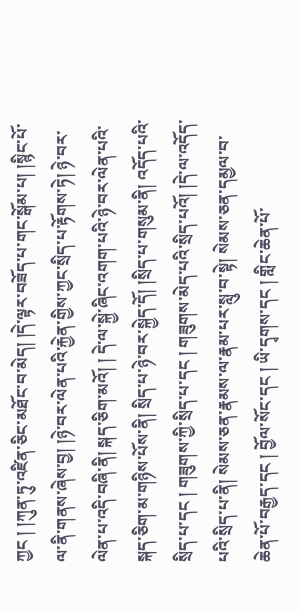ཀྱང ། །ཀུན་ཏུ་འཛིན་ཅིང་མཐོང་བ་མེད། །དེ་ལྟར་བཟོད་པ་གང་སྒོམ་པ། །སྙིང་པོ་ལ་ནི་གནས་ཞེས་བྱ། །ཉེ་བར་ལེན་པའི་རྐྱེན་གྱིས་ཀྱང་སྲིད་པ་རྟོགས་ཏེ། ཉེ་བར་ལེན་པ་འདི་བཞི་ནི། སྐད་ཅིག་མའོ། ། དེ་ལ་སྐྱེ་ཞིང་འགག་པའི་ཉེ་བར་ལེན་པའི་སྐད་ཅིག་མ་གཉིས་པོས་ནི། སྲིད་པ་ཉེ་བར་སྐྱེད་དོ། །སྲིད་པ་གསུམ་ནི། འདོད་པའི་སྲིད་པ་དང ། གཟུགས་ཀྱི་སྲིད་པ་དང ། གཟུགས་མེད་པའི་སྲིད་པའོ། །དེ་ལ་འདོད་པའི་སྲིད་པ་ནི། སེམས་ཅན་རྣམས་ལ་རྣམ་པར་སླུ་བ་སྟེ། སེམས་ཅན་དམྱལ་བ་ཆེན་པོ་བརྒྱད་དང ། བྱོལ་སོང་དང ། ཡི་དྭགས་དང ། གླིང་ཆེན་པོ་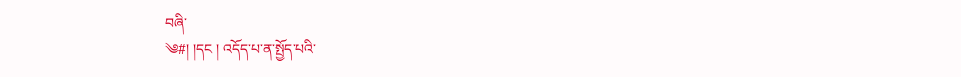བཞི་
༄#། །དང ། འདོད་པ་ན་སྤྱོད་པའི་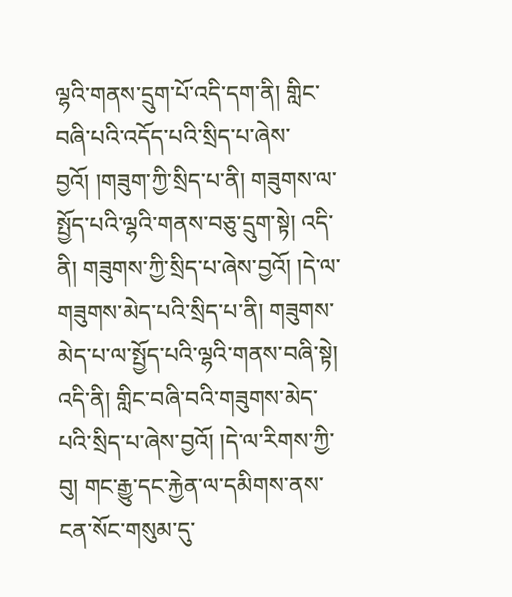ལྷའི་གནས་དྲུག་པོ་འདི་དག་ནི། གླིང་བཞི་པའི་འདོད་པའི་སྲིད་པ་ཞེས་བྱའོ། །གཟུག་ཀྱི་སྲིད་པ་ནི། གཟུགས་ལ་སྤྱོད་པའི་ལྷའི་གནས་བཅུ་དྲུག་སྟེ། འདི་ནི། གཟུགས་ཀྱི་སྲིད་པ་ཞེས་བྱའོ། །དེ་ལ་གཟུགས་མེད་པའི་སྲིད་པ་ནི། གཟུགས་མེད་པ་ལ་སྤྱོད་པའི་ལྷའི་གནས་བཞི་སྟེ། འདི་ནི། གླིང་བཞི་བའི་གཟུགས་མེད་པའི་སྲིད་པ་ཞེས་བྱའོ། །དེ་ལ་རིགས་ཀྱི་བུ། གང་རྒྱུ་དང་རྐྱེན་ལ་དམིགས་ནས་ངན་སོང་གསུམ་དུ་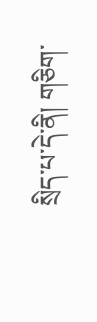སྲིད་པ་དེ་ནི། གཅིག་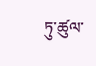ཏུ་ཚུལ་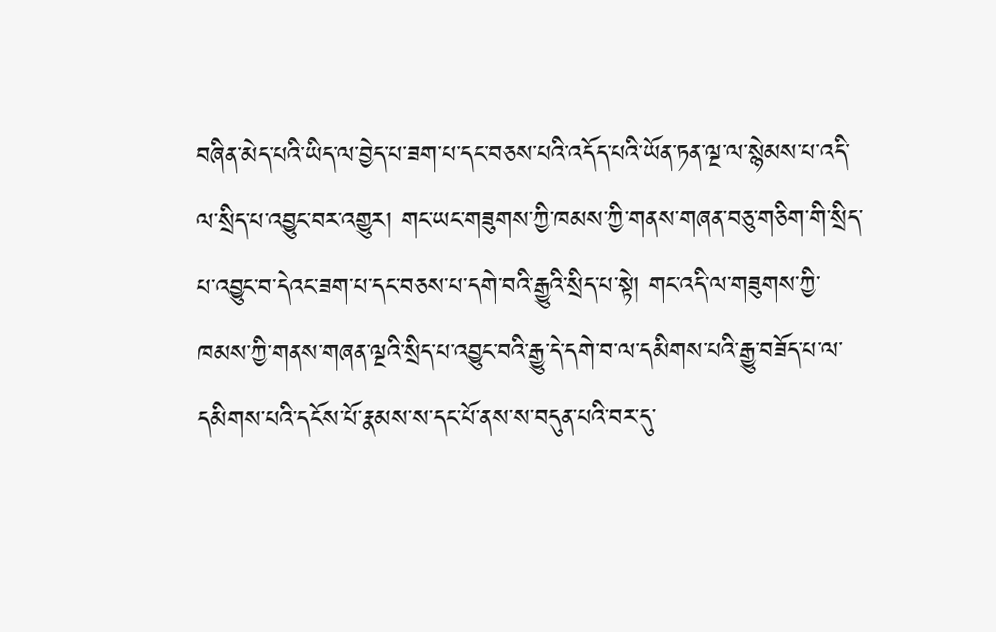བཞིན་མེད་པའི་ཡིད་ལ་བྱེད་པ་ཟག་པ་དང་བཅས་པའི་འདོད་པའི་ཡོན་ཏན་ལྔ་ལ་སྙེམས་པ་འདི་ལ་སྲིད་པ་འབྱུང་བར་འགྱུར། གང་ཡང་གཟུགས་ཀྱི་ཁམས་ཀྱི་གནས་གཞན་བཅུ་གཅིག་གི་སྲིད་པ་འབྱུང་བ་དེའང་ཟག་པ་དང་བཅས་པ་དགེ་བའི་རྒྱུའི་སྲིད་པ་སྟེ། གང་འདི་ལ་གཟུགས་ཀྱི་ཁམས་ཀྱི་གནས་གཞན་ལྔའི་སྲིད་པ་འབྱུང་བའི་རྒྱུ་དེ་དགེ་བ་ལ་དམིགས་པའི་རྒྱུ་བཟོད་པ་ལ་དམིགས་པའི་དངོས་པོ་རྣམས་ས་དང་པོ་ནས་ས་བདུན་པའི་བར་དུ་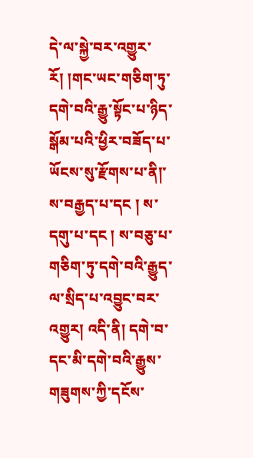དེ་ལ་སྐྱེ་བར་འགྱུར་རོ། །གང་ཡང་གཅིག་ཏུ་དགེ་བའི་རྒྱུ་སྟོང་པ་ཉིད་སྒོམ་པའི་ཕྱིར་བཟོད་པ་ཡོངས་སུ་རྫོགས་པ་ནི།་ས་བརྒྱད་པ་དང ། ས་དགུ་པ་དང ། ས་བཅུ་པ་གཅིག་ཏུ་དགེ་བའི་རྒྱུད་ལ་སྲིད་པ་འབྱུང་བར་འགྱུར། འདི་ནི། དགེ་བ་དང་མི་དགེ་བའི་རྒྱུས་གཟུགས་ཀྱི་དངོས་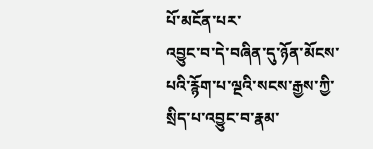པོ་མངོན་པར་
འབྱུང་བ་དེ་བཞིན་དུ་ཉོན་མོངས་པའི་རྙོག་པ་ལྔའི་སངས་རྒྱས་ཀྱི་སྲིད་པ་འབྱུང་བ་རྣམ་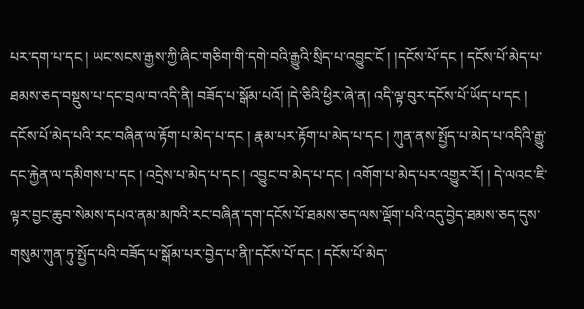པར་དག་པ་དང ། ཡང་སངས་རྒྱས་ཀྱི་ཞིང་གཅིག་གི་དགེ་བའི་རྒྱུའི་སྲིད་པ་འབྱུང་ངོ ། །དངོས་པོ་དང ། དངོས་པོ་མེད་པ་ཐམས་ཅད་བསྡུས་པ་དང་བྲལ་བ་འདི་ནི། བཟོད་པ་སྒོམ་པའོ། །དེ་ཅིའི་ཕྱིར་ཞེ་ན། འདི་ལྟ་བུར་དངོས་པོ་ཡོད་པ་དང ། དངོས་པོ་མེད་པའི་རང་བཞིན་ལ་རྟོག་པ་མེད་པ་དང ། རྣམ་པར་རྟོག་པ་མེད་པ་དང ། ཀུན་ནས་སྤྱོད་པ་མེད་པ་འདིའི་རྒྱུ་དང་རྐྱེན་ལ་དམིགས་པ་དང ། འདྲེས་པ་མེད་པ་དང ། འབྱུང་བ་མེད་པ་དང ། འགོག་པ་མེད་པར་འགྱུར་རོ། ། དེ་ལའང་ཇི་ལྟར་བྱང་ཆུབ་སེམས་དཔའ་ནམ་མཁའི་རང་བཞིན་དག་དངོས་པོ་ཐམས་ཅད་ལས་ལྡོག་པའི་འདུ་བྱེད་ཐམས་ཅད་དུས་གསུམ་ཀུན་ཏུ་སྤྱོད་པའི་བཟོད་པ་སྒོམ་པར་བྱེད་པ་ནི།་དངོས་པོ་དང ། དངོས་པོ་མེད་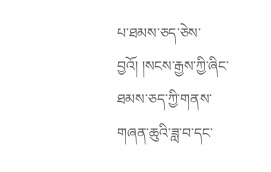པ་ཐམས་ཅད་ཅེས་བྱའོ། །སངས་རྒྱས་ཀྱི་ཞིང་ཐམས་ཅད་ཀྱི་གནས་གཞན་ཆུའི་ཟླ་བ་དང་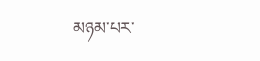མཉམ་པར་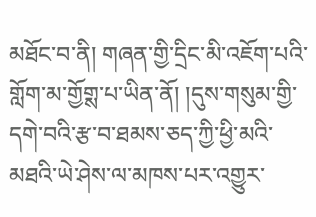མཐོང་བ་ནི། གཞན་གྱི་དྲིང་མི་འཇོག་པའི་གློག་མ་གྱོགྶ་པ་ཡིན་ནོ། །དུས་གསུམ་གྱི་དགེ་བའི་རྩ་བ་ཐམས་ཅད་ཀྱི་ཕྱི་མའི་མཐའི་ཡེ་ཤེས་ལ་མཁས་པར་འགྱུར་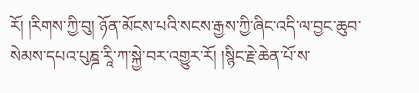རོ། །རིགས་ཀྱི་བུ། ཉོན་མོངས་པའི་སངས་རྒྱས་ཀྱི་ཞིང་འདི་ལ་བྱང་ཆུབ་སེམས་དཔའ་པུཎྜ་རཱི་ཀ་སྐྱེ་བར་འགྱུར་རོ། །སྙིང་རྗེ་ཆེན་པོ་ས་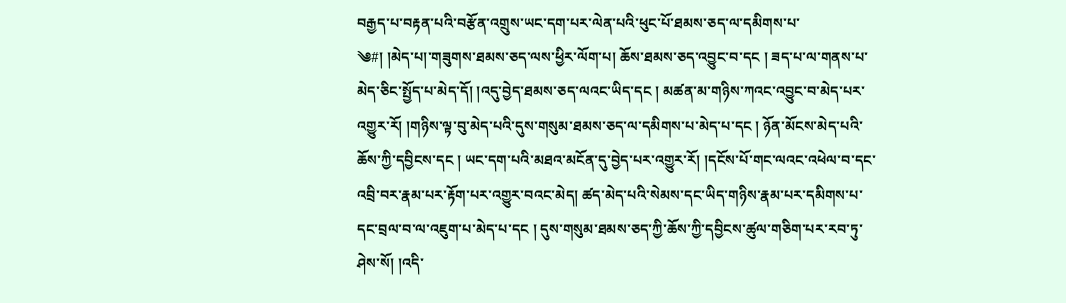བརྒྱད་པ་བརྟན་པའི་བརྩོན་འགྲུས་ཡང་དག་པར་ལེན་པའི་ཕུང་པོ་ཐམས་ཅད་ལ་དམིགས་པ་
༄#། །མེད་པ།་གཟུགས་ཐམས་ཅད་ལས་ཕྱིར་ལོག་པ། ཆོས་ཐམས་ཅད་འབྱུང་བ་དང ། ཟད་པ་ལ་གནས་པ་མེད་ཅིང་སྤྱོད་པ་མེད་དོ། །འདུ་བྱེད་ཐམས་ཅད་ལའང་ཡིད་དང ། མཚན་མ་གཉིས་ཀའང་འབྱུང་བ་མེད་པར་འགྱུར་རོ། །གཉིས་ལྟ་བུ་མེད་པའི་དུས་གསུམ་ཐམས་ཅད་ལ་དམིགས་པ་མེད་པ་དང ། ཉོན་མོངས་མེད་པའི་ཆོས་ཀྱི་དབྱིངས་དང ། ཡང་དག་པའི་མཐའ་མངོན་དུ་བྱེད་པར་འགྱུར་རོ། །དངོས་པོ་གང་ལའང་འཕེལ་བ་དང་འབྲི་བར་རྣམ་པར་རྟོག་པར་འགྱུར་བའང་མེད། ཚད་མེད་པའི་སེམས་དང་ཡིད་གཉིས་རྣམ་པར་དམིགས་པ་དང་བྲལ་བ་ལ་འཇུག་པ་མེད་པ་དང ། དུས་གསུམ་ཐམས་ཅད་ཀྱི་ཆོས་ཀྱི་དབྱིངས་ཚུལ་གཅིག་པར་རབ་ཏུ་ཤེས་སོ། །འདི་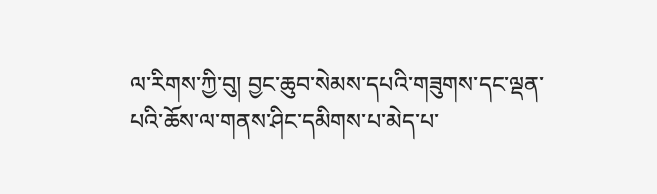ལ་རིགས་ཀྱི་བུ། བྱང་ཆུབ་སེམས་དཔའི་གཟུགས་དང་ལྡན་པའི་ཆོས་ལ་གནས་ཤིང་དམིགས་པ་མེད་པ་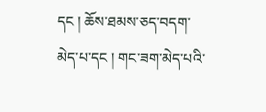དང ། ཆོས་ཐམས་ཅད་བདག་མེད་པ་དང ། གང་ཟག་མེད་པའི་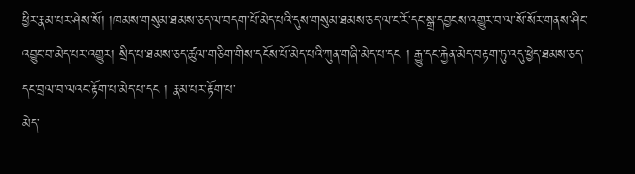ཕྱིར་རྣམ་པར་ཤེས་སོ། །ཁམས་གསུམ་ཐམས་ཅད་ལ་བདག་པོ་མེད་པའི་དུས་གསུམ་ཐམས་ཅད་ལ་ང་རོ་དང་སྒྲ་དབྱངས་འགྱུར་བ་ལ་སོ་སོར་གནས་ཤིང་འབྱུང་བ་མེད་པར་འགྱུར། སྲིད་པ་ཐམས་ཅད་ཚུལ་གཅིག་གིས་དངོས་པོ་མེད་པའི་ཀུན་གཞི་མེད་པ་དང ། རྒྱུ་དང་རྐྱེན་མེད་བརྟག་ཏུ་འདུ་ཕྱེད་ཐམས་ཅད་དང་བྲལ་བ་ལའང་རྟོག་པ་མེད་པ་དང ། རྣམ་པར་རྟོག་པ་
མེད་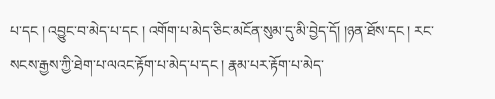པ་དང ། འབྱུང་བ་མེད་པ་དང ། འགོག་པ་མེད་ཅིང་མངོན་སུམ་དུ་མི་བྱེད་དོ། །ཉན་ཐོས་དང ། རང་སངས་རྒྱས་ཀྱི་ཐེག་པ་ལའང་རྟོག་པ་མེད་པ་དང ། རྣམ་པར་རྟོག་པ་མེད་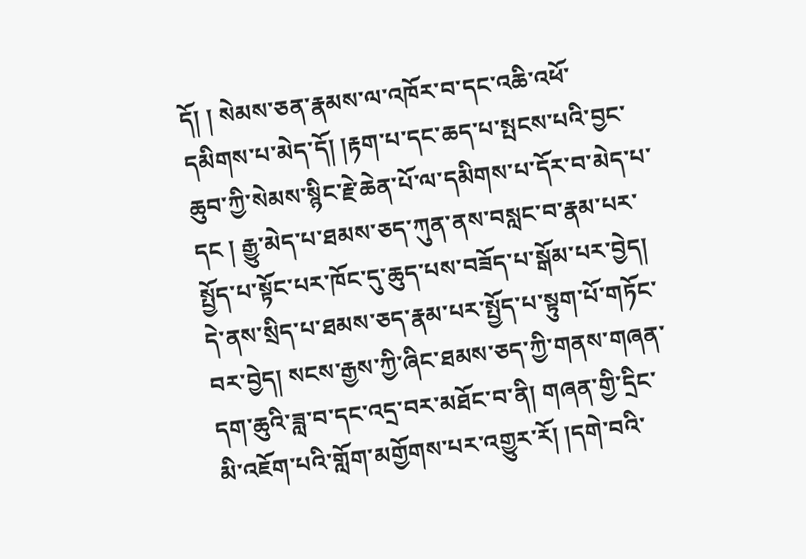དོ། ། སེམས་ཅན་རྣམས་ལ་འཁོར་བ་དང་འཆི་འཕོ་དམིགས་པ་མེད་དོ། །རྟག་པ་དང་ཆད་པ་སྤངས་པའི་བྱང་ཆུབ་ཀྱི་སེམས་སྙིང་རྗེ་ཆེན་པོ་ལ་དམིགས་པ་དོར་བ་མེད་པ་དང ། རྒྱུ་མེད་པ་ཐམས་ཅད་ཀུན་ནས་བསླང་བ་རྣམ་པར་སྤྱོད་པ་སྟོང་པར་ཁོང་དུ་ཆུད་པས་བཟོད་པ་སྒོམ་པར་བྱེད། དེ་ནས་སྲིད་པ་ཐམས་ཅད་རྣམ་པར་སྤྱོད་པ་སྟུག་པོ་གཏོང་བར་བྱེད། སངས་རྒྱས་ཀྱི་ཞིང་ཐམས་ཅད་ཀྱི་གནས་གཞན་དག་ཆུའི་ཟླ་བ་དང་འདྲ་བར་མཐོང་བ་ནི། གཞན་གྱི་དྲིང་མི་འཇོག་པའི་གློག་མགྱོགས་པར་འགྱུར་རོ། །དགེ་བའི་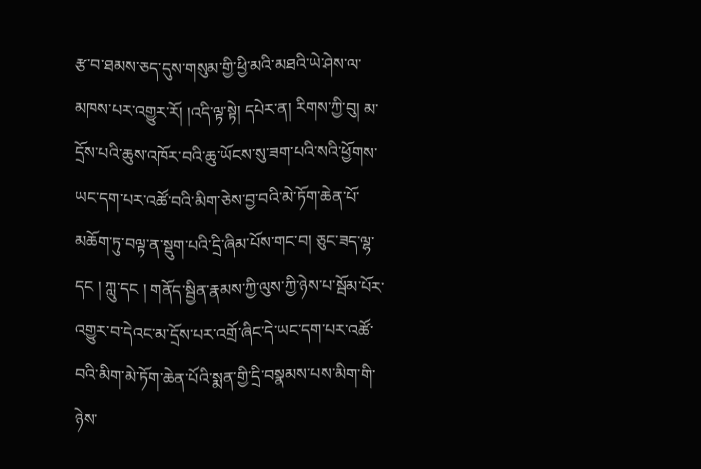རྩ་བ་ཐམས་ཅད་དུས་གསུམ་གྱི་ཕྱི་མའི་མཐའི་ཡེ་ཤེས་ལ་མཁས་པར་འགྱུར་རོ། །འདི་ལྟ་སྟེ། དཔེར་ན། རིགས་ཀྱི་བུ། མ་དྲོས་པའི་ཆུས་འཁོར་བའི་ཆུ་ཡོངས་སུ་ཟག་པའི་སའི་ཕྱོགས་ཡང་དག་པར་འཚོ་བའི་མིག་ཅེས་བྱ་བའི་མེ་ཏོག་ཆེན་པོ་མཆོག་ཏུ་བལྟ་ན་སྡུག་པའི་དྲི་ཞིམ་པོས་གང་བ། ཅུང་ཟད་ལྷ་དང ། ཀླུ་དང ། གནོད་སྦྱིན་རྣམས་ཀྱི་ལུས་ཀྱི་ཉེས་པ་སྦོམ་པོར་འགྱུར་བ་དེའང་མ་དྲོས་པར་འགྲོ་ཞིང་དེ་ཡང་དག་པར་འཚོ་བའི་མིག་མེ་ཏོག་ཆེན་པོའི་སྨན་གྱི་དྲི་བསྣམས་པས་མིག་གི་ཉེས་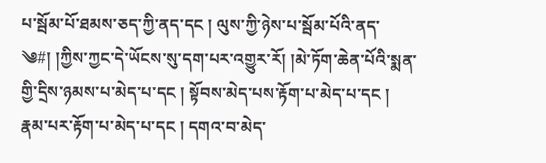པ་སྦོམ་པོ་ཐམས་ཅད་ཀྱི་ནད་དང ། ལུས་ཀྱི་ཉེས་པ་སྦོམ་པོའི་ནད་
༄#། །ཀྱིས་ཀྱང་དེ་ཡོངས་སུ་དག་པར་འགྱུར་རོ། །མེ་ཏོག་ཆེན་པོའི་སྨན་གྱི་དྲིས་ཉམས་པ་མེད་པ་དང ། སྟོབས་མེད་པས་རྟོག་པ་མེད་པ་དང ། རྣམ་པར་རྟོག་པ་མེད་པ་དང ། དགའ་བ་མེད་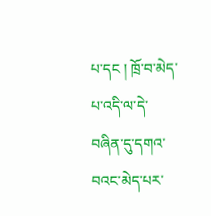པ་དང ། ཁྲོ་བ་མེད་པ་འདི་ལ་དེ་བཞིན་དུ་དགའ་བའང་མེད་པར་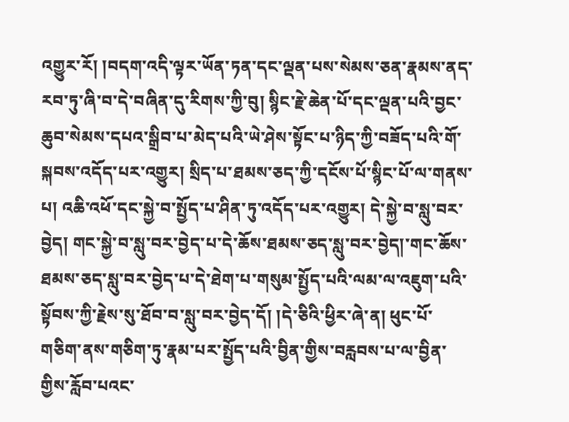འགྱུར་རོ། །བདག་འདི་ལྟར་ཡོན་ཏན་དང་ལྡན་པས་སེམས་ཅན་རྣམས་ནད་རབ་ཏུ་ཞི་བ་དེ་བཞིན་དུ་རིགས་ཀྱི་བུ། སྙིང་རྗེ་ཆེན་པོ་དང་ལྡན་པའི་བྱང་ཆུབ་སེམས་དཔའ་སྒྲིབ་པ་མེད་པའི་ཡེ་ཤེས་སྟོང་པ་ཉིད་ཀྱི་བཟོད་པའི་གོ་སྐབས་འདོད་པར་འགྱུར། སྲིད་པ་ཐམས་ཅད་ཀྱི་དངོས་པོ་སྙིང་པོ་ལ་གནས་པ། འཆི་འཕོ་དང་སྐྱེ་བ་སྤྱོད་པ་ཤིན་ཏུ་འདོད་པར་འགྱུར། དེ་སྐྱེ་བ་སླུ་བར་བྱེད། གང་སྐྱེ་བ་སླུ་བར་བྱེད་པ་དེ་ཆོས་ཐམས་ཅད་སླུ་བར་བྱེད།་གང་ཆོས་ཐམས་ཅད་སླུ་བར་བྱེད་པ་དེ་ཐེག་པ་གསུམ་སྤྱོད་པའི་ལམ་ལ་འཇུག་པའི་སྟོབས་ཀྱི་རྗེས་སུ་ཐོབ་བ་སླུ་བར་བྱེད་དོ། །དེ་ཅིའི་ཕྱིར་ཞེ་ན། ཕུང་པོ་གཅིག་ནས་གཅིག་ཏུ་རྣམ་པར་སྤྱོད་པའི་བྱིན་གྱིས་བརླབས་པ་ལ་བྱིན་གྱིས་རློབ་པའང་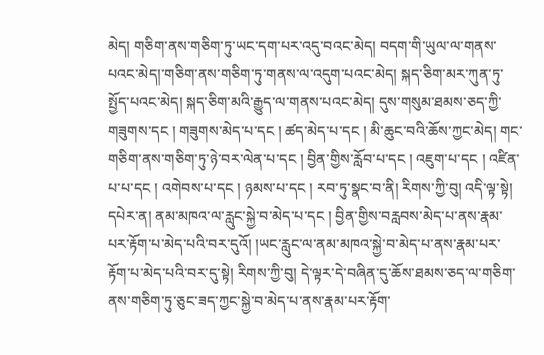མེད། གཅིག་ནས་གཅིག་ཏུ་ཡང་དག་པར་འདུ་བའང་མེད། བདག་གི་ཡུལ་ལ་གནས་པའང་མེད།་གཅིག་ནས་གཅིག་ཏུ་གནས་ལ་འདུག་པའང་མེད། སྐད་ཅིག་མར་ཀུན་ཏུ་སྤྱོད་པའང་མེད། སྐད་ཅིག་མའི་རྒྱུད་ལ་གནས་པའང་མེད། དུས་གསུམ་ཐམས་ཅད་ཀྱི་
གཟུགས་དང ། གཟུགས་མེད་པ་དང ། ཚད་མེད་པ་དང ། མི་ཆུང་བའི་ཆོས་ཀྱང་མེད། གང་གཅིག་ནས་གཅིག་ཏུ་ཉེ་བར་ལེན་པ་དང ། བྱིན་གྱིས་རློབ་པ་དང ། འཇུག་པ་དང ། འཛིན་པ་པ་དང ། འགེབས་པ་དང ། ཉམས་པ་དང ། རབ་ཏུ་སྣང་བ་ནི། རིགས་ཀྱི་བུ། འདི་ལྟ་སྟེ། དཔེར་ན། ནམ་མཁའ་ལ་རླུང་སྐྱེ་བ་མེད་པ་དང ། བྱིན་གྱིས་བརླབས་མེད་པ་ནས་རྣམ་པར་རྟོག་པ་མེད་པའི་བར་དུའོ། །ཡང་རླུང་ལ་ནམ་མཁའ་སྐྱེ་བ་མེད་པ་ནས་རྣམ་པར་རྟོག་པ་མེད་པའི་བར་དུ་སྟེ། རིགས་ཀྱི་བུ། དེ་ལྟར་དེ་བཞིན་དུ་ཆོས་ཐམས་ཅད་ལ་གཅིག་ནས་གཅིག་ཏུ་ཅུང་ཟད་ཀྱང་སྐྱེ་བ་མེད་པ་ནས་རྣམ་པར་རྟོག་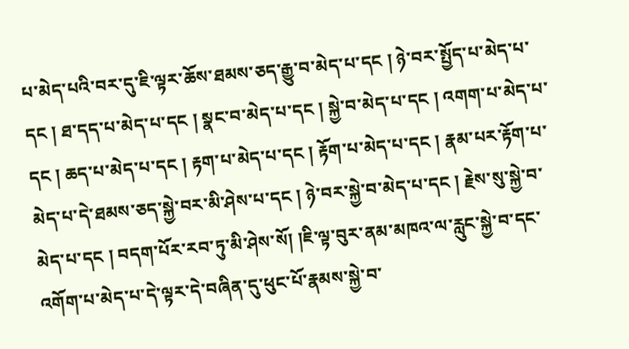པ་མེད་པའི་བར་དུ་ཇི་ལྟར་ཆོས་ཐམས་ཅད་རྒྱུ་བ་མེད་པ་དང ། ཉེ་བར་སྤྱོད་པ་མེད་པ་དང ། ཐ་དད་པ་མེད་པ་དང ། སྣང་བ་མེད་པ་དང ། སྐྱེ་བ་མེད་པ་དང ། འགག་པ་མེད་པ་དང ། ཆད་པ་མེད་པ་དང ། རྟག་པ་མེད་པ་དང ། རྟོག་པ་མེད་པ་དང ། རྣམ་པར་རྟོག་པ་མེད་པ་དེ་ཐམས་ཅད་སྐྱེ་བར་མི་ཤེས་པ་དང ། ཉེ་བར་སྐྱེ་བ་མེད་པ་དང ། རྗེས་སུ་སྐྱེ་བ་མེད་པ་དང ། བདག་པོར་རབ་ཏུ་མི་ཤེས་སོ། །ཇི་ལྟ་བུར་ནམ་མཁའ་ལ་རླུང་སྐྱེ་བ་དང་འགོག་པ་མེད་པ་དེ་ལྟར་དེ་བཞིན་དུ་ཕུང་པོ་རྣམས་སྐྱེ་བ་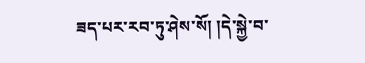ཟད་པར་རབ་ཏུ་ཤེས་སོ། །དེ་སྐྱེ་བ་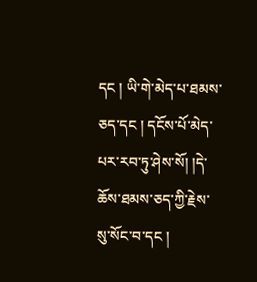དང ། ཡི་གེ་མེད་པ་ཐམས་ཅད་དང ། དངོས་པོ་མེད་པར་རབ་ཏུ་ཤེས་སོ། །དེ་ཆོས་ཐམས་ཅད་ཀྱི་རྗེས་སུ་སོང་བ་དང །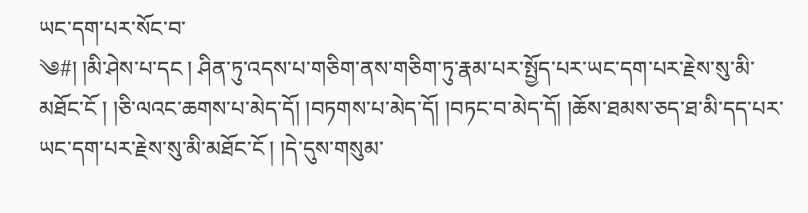ཡང་དག་པར་སོང་བ་
༄#། །མི་ཤེས་པ་དང ། ཤིན་ཏུ་འདས་པ་གཅིག་ནས་གཅིག་ཏུ་རྣམ་པར་སྤྱོད་པར་ཡང་དག་པར་རྗེས་སུ་མི་མཐོང་ངོ ། །ཅི་ལའང་ཆགས་པ་མེད་དོ། །བཏགས་པ་མེད་དོ། །བཏང་བ་མེད་དོ། །ཆོས་ཐམས་ཅད་ཐ་མི་དད་པར་ཡང་དག་པར་རྗེས་སུ་མི་མཐོང་ངོ ། །དེ་དུས་གསུམ་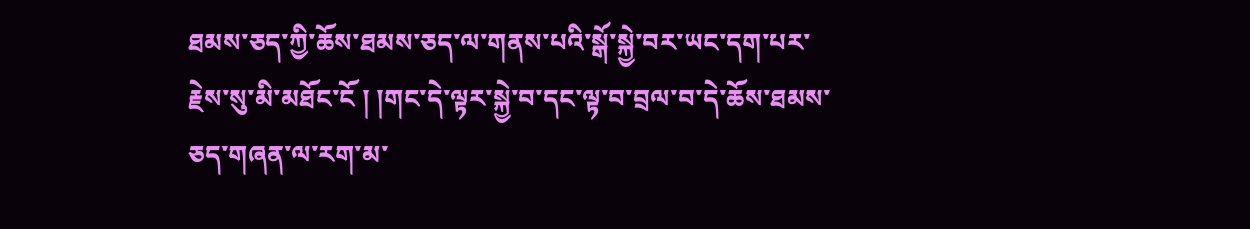ཐམས་ཅད་ཀྱི་ཆོས་ཐམས་ཅད་ལ་གནས་པའི་སྒོ་སྐྱེ་བར་ཡང་དག་པར་རྗེས་སུ་མི་མཐོང་ངོ ། །གང་དེ་ལྟར་སྐྱེ་བ་དང་ལྟ་བ་བྲལ་བ་དེ་ཆོས་ཐམས་ཅད་གཞན་ལ་རག་མ་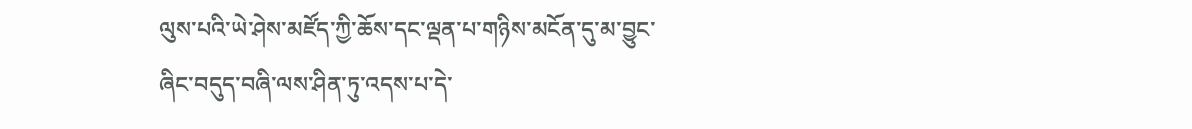ལུས་པའི་ཡེ་ཤེས་མཛོད་ཀྱི་ཆོས་དང་ལྡན་པ་གཉིས་མངོན་དུ་མ་བྱུང་ཞིང་བདུད་བཞི་ལས་ཤིན་ཏུ་འདས་པ་དེ་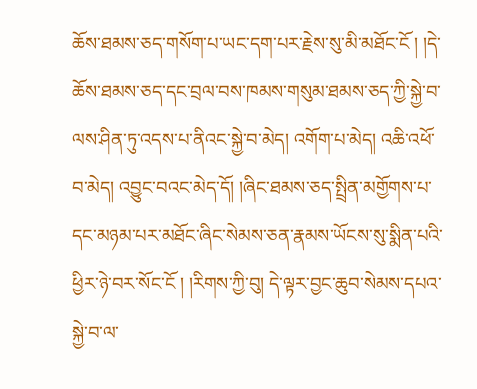ཆོས་ཐམས་ཅད་གསོག་པ་ཡང་དག་པར་རྗེས་སུ་མི་མཐོང་ངོ ། །དེ་ཆོས་ཐམས་ཅད་དང་བྲལ་བས་ཁམས་གསུམ་ཐམས་ཅད་ཀྱི་སྐྱེ་བ་ལས་ཤིན་ཏུ་འདས་པ་ནིའང་སྐྱེ་བ་མེད། འགོག་པ་མེད། འཆི་འཕོ་བ་མེད། འབྱུང་བའང་མེད་དོ། །ཞིང་ཐམས་ཅད་སྤྲིན་མགྱོགས་པ་དང་མཉམ་པར་མཐོང་ཞིང་སེམས་ཅན་རྣམས་ཡོངས་སུ་སྨིན་པའི་ཕྱིར་ཉེ་བར་སོང་ངོ ། །རིགས་ཀྱི་བུ། དེ་ལྟར་བྱང་ཆུབ་སེམས་དཔའ་སྐྱེ་བ་ལ་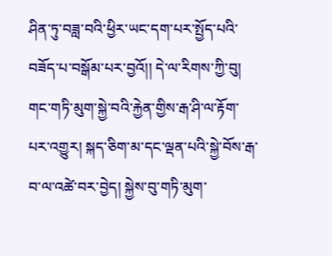ཤིན་ཏུ་བཟླ་བའི་ཕྱིར་ཡང་དག་པར་སྤྱོད་པའི་བཟོད་པ་བསྒོམ་པར་བྱའོ།། དེ་ལ་རིགས་ཀྱི་བུ། གང་གཏི་མུག་སྐྱེ་བའི་རྐྱེན་གྱིས་རྒ་ཤི་ལ་རྟོག་པར་འགྱུར། སྐད་ཅིག་མ་དང་ལྡན་པའི་སྐྱེ་བོས་རྒ་བ་ལ་འཚེ་བར་བྱེད། སྐྱེས་བུ་གཏི་མུག་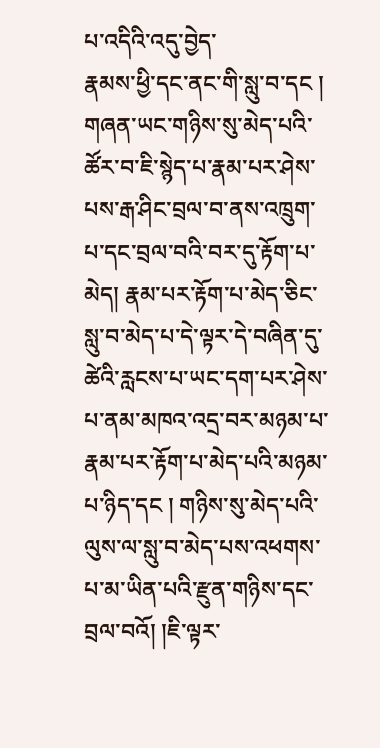པ་འདིའི་འདུ་བྱེད་
རྣམས་ཕྱི་དང་ནང་གི་སླུ་བ་དང ། གཞན་ཡང་གཉིས་སུ་མེད་པའི་ཚོར་བ་ཇི་སྙེད་པ་རྣམ་པར་ཤེས་པས་རྒ་ཤིང་བྲལ་བ་ནས་འཁྲུག་པ་དང་བྲལ་བའི་བར་དུ་རྟོག་པ་མེད། རྣམ་པར་རྟོག་པ་མེད་ཅིང་སླུ་བ་མེད་པ་དེ་ལྟར་དེ་བཞིན་དུ་ཚེའི་རླངས་པ་ཡང་དག་པར་ཤེས་པ་ནམ་མཁའ་འདྲ་བར་མཉམ་པ་རྣམ་པར་རྟོག་པ་མེད་པའི་མཉམ་པ་ཉིད་དང ། གཉིས་སུ་མེད་པའི་ལུས་ལ་སླུ་བ་མེད་པས་འཕགས་པ་མ་ཡིན་པའི་རྫུན་གཉིས་དང་བྲལ་བའོ། །ཇི་ལྟར་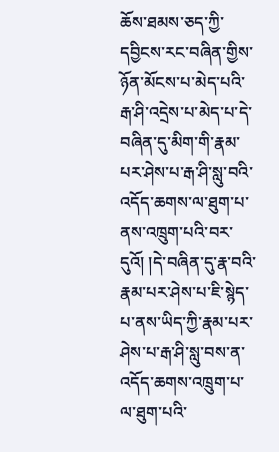ཆོས་ཐམས་ཅད་ཀྱི་དབྱིངས་རང་བཞིན་གྱིས་ཉོན་མོངས་པ་མེད་པའི་རྒ་ཤི་འདྲེས་པ་མེད་པ་དེ་བཞིན་དུ་མིག་གི་རྣམ་པར་ཤེས་པ་རྒ་ཤི་སླུ་བའི་འདོད་ཆགས་ལ་ཐུག་པ་ནས་འཁྲུག་པའི་བར་དུའོ། །དེ་བཞིན་དུ་རྣ་བའི་རྣམ་པར་ཤེས་པ་ཇི་སྙེད་པ་ནས་ཡིད་ཀྱི་རྣམ་པར་ཤེས་པ་རྒ་ཤི་སླུ་བས་ན་འདོད་ཆགས་འཁྲུག་པ་ལ་ཐུག་པའི་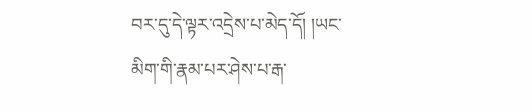བར་དུ་དེ་ལྟར་འདྲེས་པ་མེད་དོ། །ཡང་མིག་གི་རྣམ་པར་ཤེས་པ་རྒ་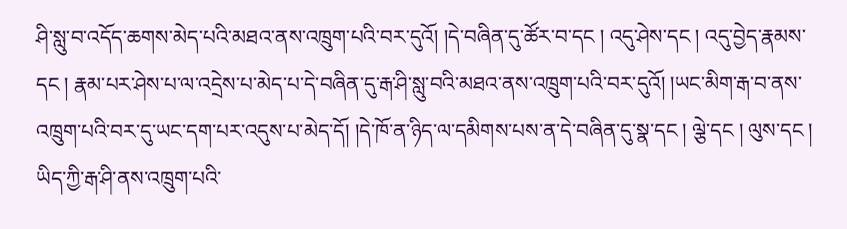ཤི་སླུ་བ་འདོད་ཆགས་མེད་པའི་མཐའ་ནས་འཁྲུག་པའི་བར་དུའོ། །དེ་བཞིན་དུ་ཚོར་བ་དང ། འདུ་ཤེས་དང ། འདུ་བྱེད་རྣམས་དང ། རྣམ་པར་ཤེས་པ་ལ་འདྲེས་པ་མེད་པ་དེ་བཞིན་དུ་རྒ་ཤི་སླུ་བའི་མཐའ་ནས་འཁྲུག་པའི་བར་དུའོ། །ཡང་མིག་རྒ་བ་ནས་འཁྲུག་པའི་བར་དུ་ཡང་དག་པར་འདུས་པ་མེད་དོ། །དེ་ཁོ་ན་ཉིད་ལ་དམིགས་པས་ན་དེ་བཞིན་དུ་སྣ་དང ། ལྕེ་དང ། ལུས་དང ། ཡིད་ཀྱི་རྒ་ཤི་ནས་འཁྲུག་པའི་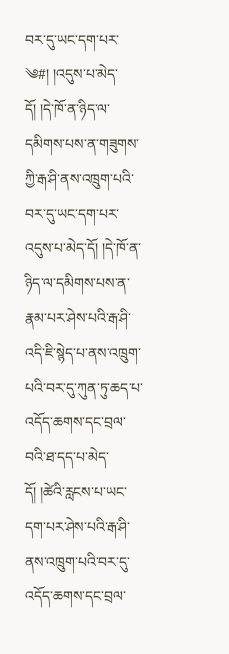བར་དུ་ཡང་དག་པར་
༄#། །འདུས་པ་མེད་དོ། །དེ་ཁོ་ན་ཉིད་ལ་དམིགས་པས་ན་གཟུགས་ཀྱི་རྒ་ཤི་ནས་འཁྲུག་པའི་བར་དུ་ཡང་དག་པར་འདུས་པ་མེད་དོ། །དེ་ཁོ་ན་ཉིད་ལ་དམིགས་པས་ན་རྣམ་པར་ཤེས་པའི་རྒ་ཤི་འདི་ཇི་སྙེད་པ་ནས་འཁྲུག་པའི་བར་དུ་ཀུན་ཏུ་ཆད་པ་འདོད་ཆགས་དང་བྲལ་བའི་ཐ་དད་པ་མེད་དོ། །ཚེའི་རླངས་པ་ཡང་དག་པར་ཤེས་པའི་རྒ་ཤི་ནས་འཁྲུག་པའི་བར་དུ་འདོད་ཆགས་དང་བྲལ་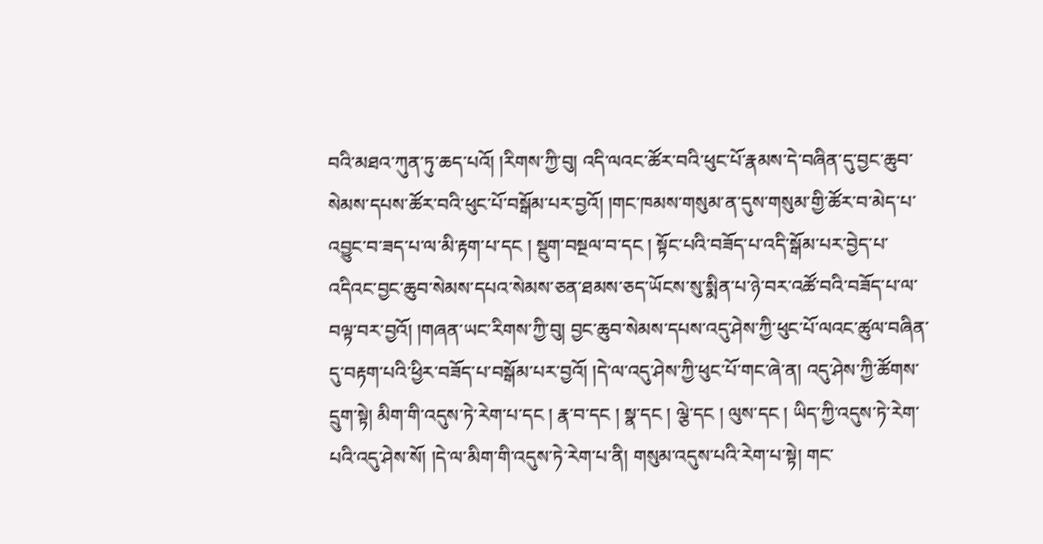བའི་མཐའ་ཀུན་ཏུ་ཆད་པའོ། །རིགས་ཀྱི་བུ། འདི་ལའང་ཚོར་བའི་ཕུང་པོ་རྣམས་དེ་བཞིན་དུ་བྱང་ཆུབ་སེམས་དཔས་ཚོར་བའི་ཕུང་པོ་བསྒོམ་པར་བྱའོ། །གང་ཁམས་གསུམ་ན་དུས་གསུམ་གྱི་ཚོར་བ་མེད་པ་འབྱུང་བ་ཟད་པ་ལ་མི་རྟག་པ་དང ། སྡུག་བསྔལ་བ་དང ། སྟོང་པའི་བཟོད་པ་འདི་སྒོམ་པར་བྱེད་པ་འདིའང་བྱང་ཆུབ་སེམས་དཔའ་སེམས་ཅན་ཐམས་ཅད་ཡོངས་སུ་སྨིན་པ་ཉེ་བར་འཚོ་བའི་བཟོད་པ་ལ་བལྟ་བར་བྱའོ། །གཞན་ཡང་རིགས་ཀྱི་བུ། བྱང་ཆུབ་སེམས་དཔས་འདུ་ཤེས་ཀྱི་ཕུང་པོ་ལའང་ཚུལ་བཞིན་དུ་བརྟག་པའི་ཕྱིར་བཟོད་པ་བསྒོམ་པར་བྱའོ། །དེ་ལ་འདུ་ཤེས་ཀྱི་ཕུང་པོ་གང་ཞེ་ན། འདུ་ཤེས་ཀྱི་ཚོགས་དྲུག་སྟེ། མིག་གི་འདུས་ཏེ་རེག་པ་དང ། རྣ་བ་དང ། སྣ་དང ། ལྕེ་དང ། ལུས་དང ། ཡིད་ཀྱི་འདུས་ཏེ་རེག་པའི་འདུ་ཤེས་སོ། །དེ་ལ་མིག་གི་འདུས་ཏེ་རེག་པ་ནི། གསུམ་འདུས་པའི་རེག་པ་སྟེ། གང་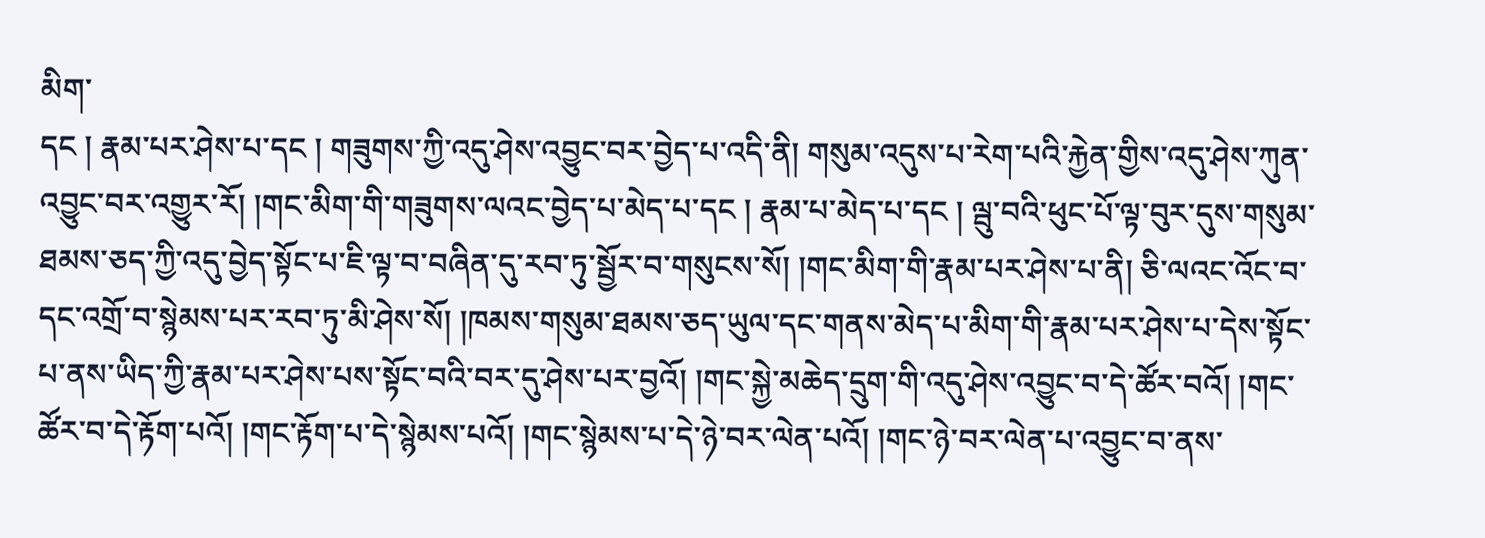མིག་
དང ། རྣམ་པར་ཤེས་པ་དང ། གཟུགས་ཀྱི་འདུ་ཤེས་འབྱུང་བར་བྱེད་པ་འདི་ནི། གསུམ་འདུས་པ་རེག་པའི་རྐྱེན་གྱིས་འདུ་ཤེས་ཀུན་འབྱུང་བར་འགྱུར་རོ། །གང་མིག་གི་གཟུགས་ལའང་བྱེད་པ་མེད་པ་དང ། རྣམ་པ་མེད་པ་དང ། ལྦུ་བའི་ཕུང་པོ་ལྟ་བུར་དུས་གསུམ་ཐམས་ཅད་ཀྱི་འདུ་བྱེད་སྟོང་པ་ཇི་ལྟ་བ་བཞིན་དུ་རབ་ཏུ་སྦྱོར་བ་གསུངས་སོ། །གང་མིག་གི་རྣམ་པར་ཤེས་པ་ནི། ཅི་ལའང་འོང་བ་དང་འགྲོ་བ་སྙེམས་པར་རབ་ཏུ་མི་ཤེས་སོ། །ཁམས་གསུམ་ཐམས་ཅད་ཡུལ་དང་གནས་མེད་པ་མིག་གི་རྣམ་པར་ཤེས་པ་དེས་སྟོང་པ་ནས་ཡིད་ཀྱི་རྣམ་པར་ཤེས་པས་སྟོང་བའི་བར་དུ་ཤེས་པར་བྱའོ། །གང་སྐྱེ་མཆེད་དྲུག་གི་འདུ་ཤེས་འབྱུང་བ་དེ་ཚོར་བའོ། །གང་ཚོར་བ་དེ་རྟོག་པའོ། །གང་རྟོག་པ་དེ་སྙེམས་པའོ། །གང་སྙེམས་པ་དེ་ཉེ་བར་ལེན་པའོ། །གང་ཉེ་བར་ལེན་པ་འབྱུང་བ་ནས་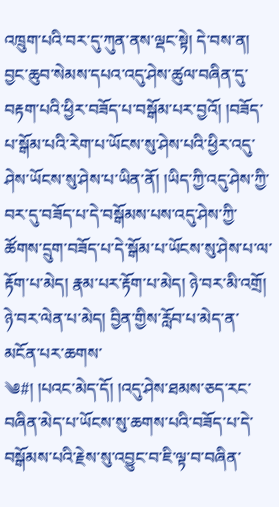འཁྲུག་པའི་བར་དུ་ཀུན་ནས་ལྡང་སྟེ། དེ་བས་ན། བྱང་ཆུབ་སེམས་དཔའ་འདུ་ཤེས་ཚུལ་བཞིན་དུ་བརྟག་པའི་ཕྱིར་བཟོད་པ་བསྒོམ་པར་བྱའོ། །བཟོད་པ་སྒོམ་པའི་རེག་པ་ཡོངས་སུ་ཤེས་པའི་ཕྱིར་འདུ་ཤེས་ཡོངས་སུ་ཤེས་པ་ཡིན་ནོ། །ཡིད་ཀྱི་འདུ་ཤེས་ཀྱི་བར་དུ་བཟོད་པ་དེ་བསྒོམས་པས་འདུ་ཤེས་ཀྱི་ཚོགས་དྲུག་བཟོད་པ་དེ་སྒོམ་པ་ཡོངས་སུ་ཤེས་པ་ལ་རྟོག་པ་མེད། རྣམ་པར་རྟོག་པ་མེད། ཉེ་བར་མི་འགྲོ། ཉེ་བར་ལེན་པ་མེད། བྱིན་གྱིས་རློབ་པ་མེད་ན་མངོན་པར་ཆགས་
༄#། །པའང་མེད་དོ། །འདུ་ཤེས་ཐམས་ཅད་རང་བཞིན་མེད་པ་ཡོངས་སུ་ཆགས་པའི་བཟོད་པ་དེ་བསྒོམས་པའི་རྗེས་སུ་འབྱུང་བ་ཇི་ལྟ་བ་བཞིན་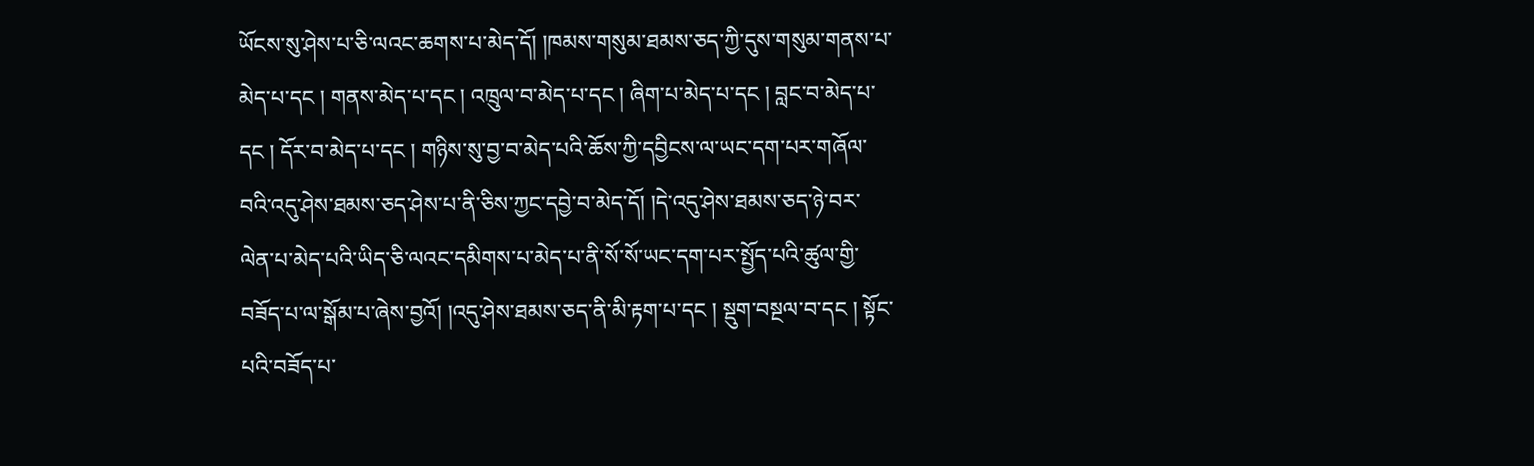ཡོངས་སུ་ཤེས་པ་ཅི་ལའང་ཆགས་པ་མེད་དོ། །ཁམས་གསུམ་ཐམས་ཅད་ཀྱི་དུས་གསུམ་གནས་པ་མེད་པ་དང ། གནས་མེད་པ་དང ། འཁྲུལ་བ་མེད་པ་དང ། ཞིག་པ་མེད་པ་དང ། བླང་བ་མེད་པ་དང ། དོར་བ་མེད་པ་དང ། གཉིས་སུ་བྱ་བ་མེད་པའི་ཆོས་ཀྱི་དབྱིངས་ལ་ཡང་དག་པར་གཞོལ་བའི་འདུ་ཤེས་ཐམས་ཅད་ཤེས་པ་ནི་ཅིས་ཀྱང་དབྱེ་བ་མེད་དོ། །དེ་འདུ་ཤེས་ཐམས་ཅད་ཉེ་བར་ལེན་པ་མེད་པའི་ཡིད་ཅི་ལའང་དམིགས་པ་མེད་པ་ནི་སོ་སོ་ཡང་དག་པར་སྤྱོད་པའི་ཚུལ་གྱི་བཟོད་པ་ལ་སྒོམ་པ་ཞེས་བྱའོ། །འདུ་ཤེས་ཐམས་ཅད་ནི་མི་རྟག་པ་དང ། སྡུག་བསྔལ་བ་དང ། སྟོང་པའི་བཟོད་པ་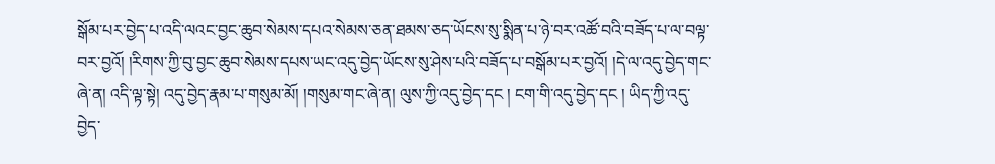སྒོམ་པར་བྱེད་པ་འདི་ལའང་བྱང་ཆུབ་སེམས་དཔའ་སེམས་ཅན་ཐམས་ཅད་ཡོངས་སུ་སྨིན་པ་ཉེ་བར་འཚོ་བའི་བཟོད་པ་ལ་བལྟ་བར་བྱའོ། །རིགས་ཀྱི་བུ་བྱང་ཆུབ་སེམས་དཔས་ཡང་འདུ་བྱེད་ཡོངས་སུ་ཤེས་པའི་བཟོད་པ་བསྒོམ་པར་བྱའོ། །དེ་ལ་འདུ་བྱེད་གང་ཞེ་ན། འདི་ལྟ་སྟེ། འདུ་བྱེད་རྣམ་པ་གསུམ་མོ། །གསུམ་གང་ཞེ་ན། ལུས་ཀྱི་འདུ་བྱེད་དང ། ངག་གི་འདུ་བྱེད་དང ། ཡིད་ཀྱི་འདུ་བྱེད་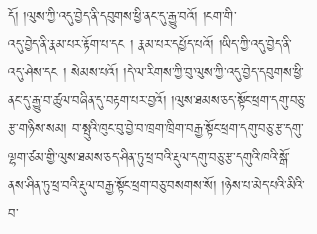དོ། །ལུས་ཀྱི་འདུ་བྱེད་ནི་དབུགས་ཕྱི་ནང་དུ་རྒྱུ་བའོ། །ངག་གི་
འདུ་བྱེད་ནི་རྣམ་པར་རྟོག་པ་དང ། རྣམ་པར་དཔྱོད་པའོ། །ཡིད་ཀྱི་འདུ་བྱེད་ནི་འདུ་ཤེས་དང ། སེམས་པའོ། །དེ་ལ་རིགས་ཀྱི་བུ་ལུས་ཀྱི་འདུ་བྱེད་དབུགས་ཕྱི་ནང་དུ་རྒྱུ་བ་ཚུལ་བཞིན་དུ་བརྟག་པར་བྱའོ། །ལུས་ཐམས་ཅད་སྟོང་ཕྲག་དགུ་བཅུ་རྩ་གཉིས་སམ། བ་སྤུའི་ཁུང་བུ་བྱེ་བ་ཁྲག་ཁྲིག་བརྒྱ་སྟོང་ཕྲག་དགུ་བཅུ་རྩ་དགུ་ལྷག་ཙམ་གྱི་ལུས་ཐམས་ཅད་ཤིན་ཏུ་ཕྲ་བའི་རྡུལ་དགུ་བཅུ་རྩ་དགུའི་ཁའི་སྒོ་ནས་ཤིན་ཏུ་ཕྲ་བའི་རྡུལ་བརྒྱ་སྟོང་ཕྲག་བཅུ་བསགས་སོ། །ཉེས་པ་མེད་པའི་མིའི་བ་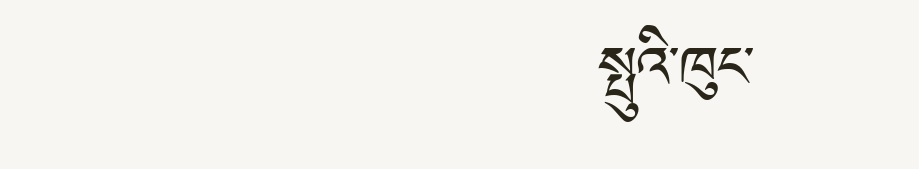སྤུའི་ཁུང་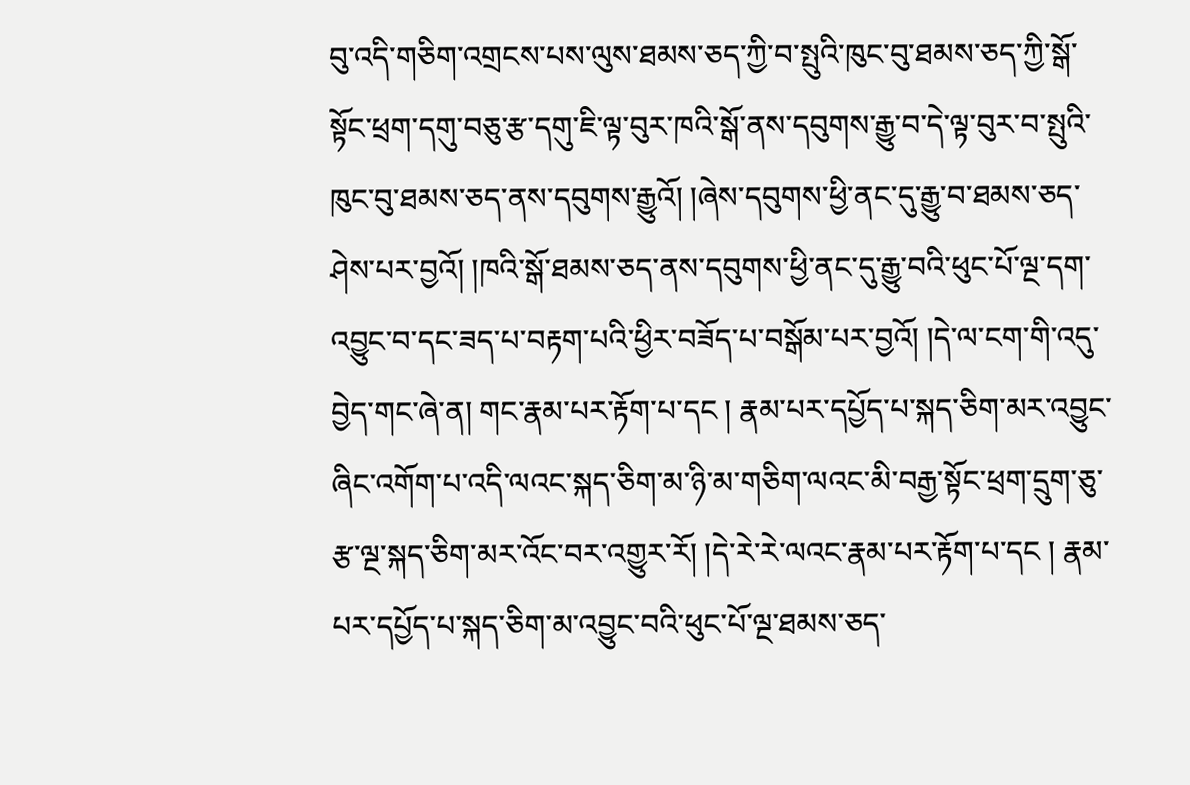བུ་འདི་གཅིག་འགྲངས་པས་ལུས་ཐམས་ཅད་ཀྱི་བ་སྤུའི་ཁུང་བུ་ཐམས་ཅད་ཀྱི་སྒོ་སྟོང་ཕྲག་དགུ་བཅུ་རྩ་དགུ་ཇི་ལྟ་བུར་ཁའི་སྒོ་ནས་དབུགས་རྒྱུ་བ་དེ་ལྟ་བུར་བ་སྤུའི་ཁུང་བུ་ཐམས་ཅད་ནས་དབུགས་རྒྱུའོ། །ཞེས་དབུགས་ཕྱི་ནང་དུ་རྒྱུ་བ་ཐམས་ཅད་ཤེས་པར་བྱའོ། །ཁའི་སྒོ་ཐམས་ཅད་ནས་དབུགས་ཕྱི་ནང་དུ་རྒྱུ་བའི་ཕུང་པོ་ལྔ་དག་འབྱུང་བ་དང་ཟད་པ་བརྟག་པའི་ཕྱིར་བཟོད་པ་བསྒོམ་པར་བྱའོ། །དེ་ལ་ངག་གི་འདུ་བྱེད་གང་ཞེ་ན། གང་རྣམ་པར་རྟོག་པ་དང ། རྣམ་པར་དཔྱོད་པ་སྐད་ཅིག་མར་འབྱུང་ཞིང་འགོག་པ་འདི་ལའང་སྐད་ཅིག་མ་ཉི་མ་གཅིག་ལའང་མི་བརྒྱ་སྟོང་ཕྲག་དྲུག་ཅུ་རྩ་ལྔ་སྐད་ཅིག་མར་འོང་བར་འགྱུར་རོ། །དེ་རེ་རེ་ལའང་རྣམ་པར་རྟོག་པ་དང ། རྣམ་པར་དཔྱོད་པ་སྐད་ཅིག་མ་འབྱུང་བའི་ཕུང་པོ་ལྔ་ཐམས་ཅད་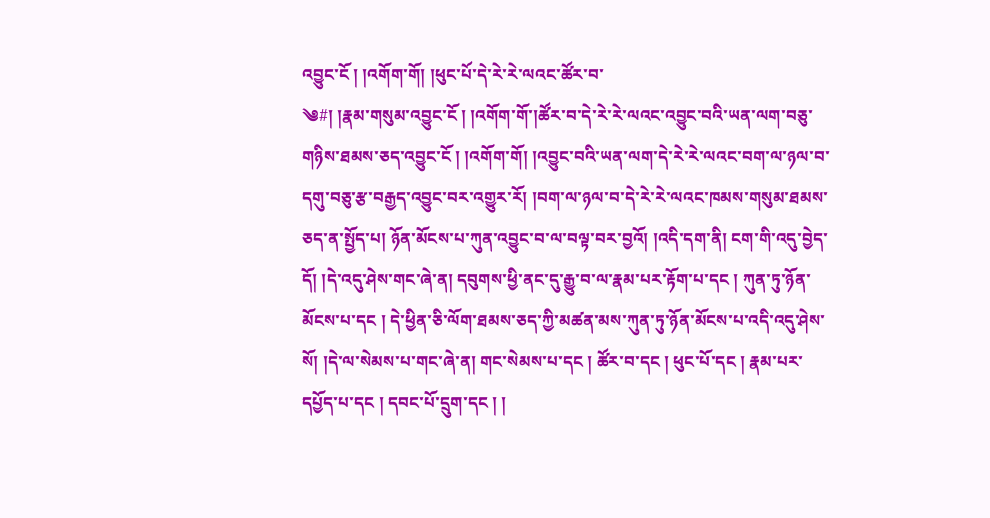འབྱུང་ངོ ། །འགོག་གོ། །ཕུང་པོ་དེ་རེ་རེ་ལའང་ཚོར་བ་
༄#། །རྣམ་གསུམ་འབྱུང་ངོ ། །འགོག་གོ་།ཚོར་བ་དེ་རེ་རེ་ལའང་འབྱུང་བའི་ཡན་ལག་བཅུ་གཉིས་ཐམས་ཅད་འབྱུང་ངོ ། །འགོག་གོ། །འབྱུང་བའི་ཡན་ལག་དེ་རེ་རེ་ལའང་བག་ལ་ཉལ་བ་དགུ་བཅུ་རྩ་བརྒྱད་འབྱུང་བར་འགྱུར་རོ། །བག་ལ་ཉལ་བ་དེ་རེ་རེ་ལའང་ཁམས་གསུམ་ཐམས་ཅད་ན་སྤྱོད་པ། ཉོན་མོངས་པ་ཀུན་འབྱུང་བ་ལ་བལྟ་བར་བྱའོ། །འདི་དག་ནི། ངག་གི་འདུ་བྱེད་དོ། །དེ་འདུ་ཤེས་གང་ཞེ་ན། དབུགས་ཕྱི་ནང་དུ་རྒྱུ་བ་ལ་རྣམ་པར་རྟོག་པ་དང ། ཀུན་ཏུ་ཉོན་མོངས་པ་དང ། དེ་ཕྱིན་ཅི་ལོག་ཐམས་ཅད་ཀྱི་མཚན་མས་ཀུན་ཏུ་ཉོན་མོངས་པ་འདི་འདུ་ཤེས་སོ། །དེ་ལ་སེམས་པ་གང་ཞེ་ན། གང་སེམས་པ་དང ། ཚོར་བ་དང ། ཕུང་པོ་དང ། རྣམ་པར་དཔྱོད་པ་དང ། དབང་པོ་དྲུག་དང ། །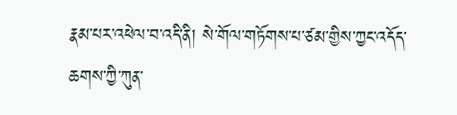རྣམ་པར་འཕེལ་བ་འདི་ནི། སེ་གོལ་གཏོགས་པ་ཙམ་གྱིས་ཀྱང་འདོད་ཆགས་ཀྱི་ཀུན་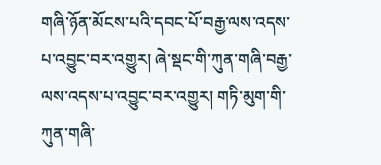གཞི་ཉོན་མོངས་པའི་དབང་པོ་བརྒྱ་ལས་འདས་པ་འབྱུང་བར་འགྱུར། ཞེ་སྡང་གི་ཀུན་གཞི་བརྒྱ་ལས་འདས་པ་འབྱུང་བར་འགྱུར། གཏི་མུག་གི་ཀུན་གཞི་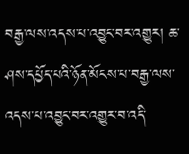བརྒྱ་ལས་འདས་པ་འབྱུང་བར་འགྱུར། ཆ་ཤས་དཔྱོད་པའི་ཉོན་མོངས་པ་བརྒྱ་ལས་འདས་པ་འབྱུང་བར་འགྱུར་བ་འདི་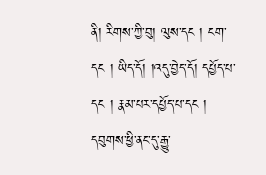ནི། རིགས་ཀྱི་བུ། ལུས་དང ། ངག་དང ། ཡིད་དོ། །འདུ་བྱེད་དོ། དཔྱོད་པ་དང ། རྣམ་པར་དཔྱོད་པ་དང ། དབུགས་ཕྱི་ནང་དུ་རྒྱུ་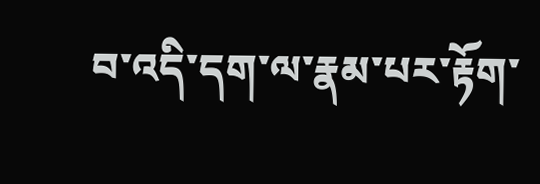བ་འདི་དག་ལ་རྣམ་པར་རྟོག་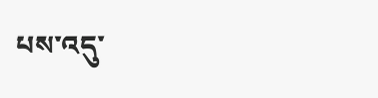པས་འདུ་